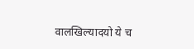वालखिल्यादयो ये च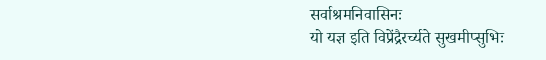सर्वाश्रमनिवासिनः
यो यज्ञ इति विप्रेंद्रैरर्च्यते सुखमीप्सुभिः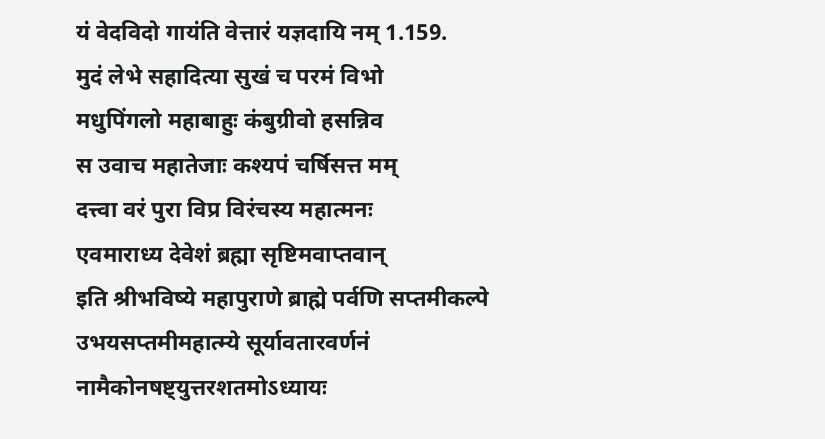यं वेदविदो गायंति वेत्तारं यज्ञदायि नम् 1.159.
मुदं लेभे सहादित्या सुखं च परमं विभो
मधुपिंगलो महाबाहुः कंबुग्रीवो हसन्निव
स उवाच महातेजाः कश्यपं चर्षिसत्त मम्
दत्त्वा वरं पुरा विप्र विरंचस्य महात्मनः
एवमाराध्य देवेशं ब्रह्मा सृष्टिमवाप्तवान्
इति श्रीभविष्ये महापुराणे ब्राह्मे पर्वणि सप्तमीकल्पे उभयसप्तमीमहात्म्ये सूर्यावतारवर्णनं नामैकोनषष्ट्युत्तरशतमोऽध्यायः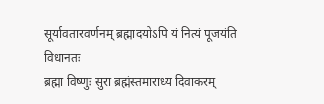सूर्यावतारवर्णनम् ब्रह्मादयोऽपि यं नित्यं पूजयंति विधानतः
ब्रह्मा विष्णुः सुरा ब्रह्मंस्तमाराध्य दिवाकरम्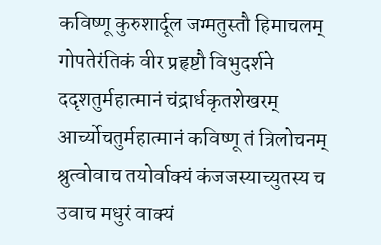कविष्णू कुरुशार्दूल जग्मतुस्तौ हिमाचलम्
गोपतेरंतिकं वीर प्रहृष्टौ विभुदर्शने
ददृशतुर्महात्मानं चंद्रार्धकृतशेखरम्
आर्च्योचतुर्महात्मानं कविष्णू तं त्रिलोचनम्
श्रुत्वोवाच तयोर्वाक्यं कंजजस्याच्युतस्य च
उवाच मधुरं वाक्यं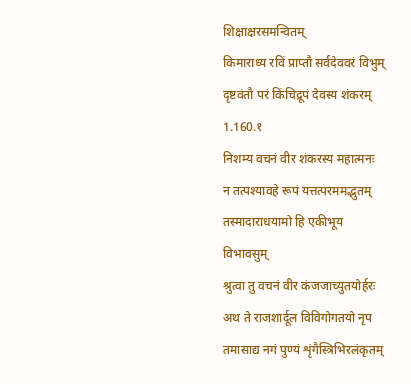शिक्षाक्षरसमन्वितम्
किमाराध्य रविं प्राप्तौ सर्वदेववरं विभुम्
दृष्टवंतौ परं किंचिद्रूपं देवस्य शंकरम् 1.160.१
निशम्य वचनं वीर शंकरस्य महात्मनः
न तत्पश्यावहे रूपं यत्तत्परममद्भुतम्
तस्मादाराधयामो हि एकीभूय विभावसुम्
श्रुत्वा तु वचनं वीर कंजजाच्युतयोर्हरः
अथ ते राजशार्दूल विविगोगतयो नृप
तमासाद्य नगं पुण्यं शृंगैस्त्रिभिरलंकृतम्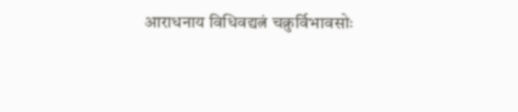आराधनाय विधिवद्यत्नं चक्रुर्विभावसोः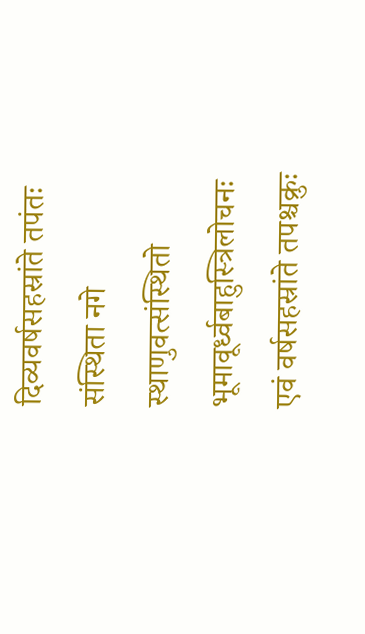दिव्यवर्षसहस्रांते तपंतः संस्थिता नगे
स्थाणुवत्संस्थितो भूमावूर्ध्वबाहुस्त्रिलोचनः
एवं वर्षसहस्रांते तपश्चक्रुः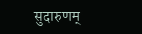सुदारुणम्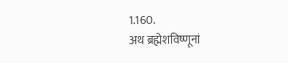1.160.
अथ ब्रह्मेशविष्णूनां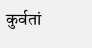कुर्वतां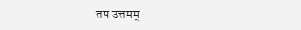तप उत्तमम्